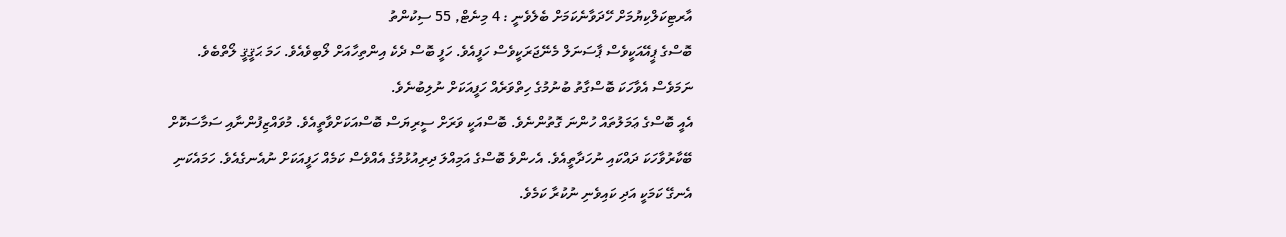އާރޓިކަލްކިޔުމަށް ހޭދަވާނެކަމަށް ބެލެވެނީ : 4 މިނެޓް, 55 ސިކުންތު
ބޮސްގެ ޕީއޭއަކީވެސް ޕާސަނަލް މެނޭޖަރަކީވެސް ހަފީއެވެ. ހަފީ ބޮސް ދެކެ އިންތިހާއަށް ލޯބިވެއެވެ. ހަމަ ޙަޤީޤީ ލޯތްބެވެ. ނަމަވެސް އެވާހަކަ ބޮސްގާތު ބުނުމުގެ ހިތްވަރެއް ހަފީއަކަށް ނުލިބުނެވެ.
އެއީ ބޮސްގެ ޢަމަލުތައް ހުންނަ ގޮތުންނެވެ. ބޮސްއަކީ ވަރަށް ސީރިޔަސް ބޮސްއަކަށްވާތީއެވެ. މުވައްޒިފުންނާއި ސަމާސަކޮށް ބޭކާރުވާހަކަ ދައްކައި ނުހަދާތީއެވެ. އެހންވެ ބޮސްގެ އަމިއްލަ ދިރިއުޅުމުގެ އެއްވެސް ކަމެއް ހަފީއަކަށް ނުއެނގެއެވެ. ހަމައެކަނި އެނގޭ ކަމަކީ އަދި ކައިވެނި ނުކުރާ ކަމެވެ.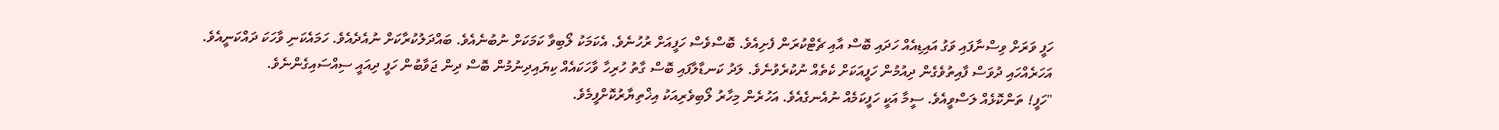ހަފީ ވަރަށް ވިސްނާފައި ވަގު އައިޑިއެއް ހަދައި ބޮސް އާއި ޗެޓްކުރަން ފެށިއެވެ. ބޮސްވެސް ހަފީއަށް ރުހުނެވެ. އެކަމަކު ލޯބިވާ ކަމަކަށް ނުބުނެއެވެ. ބައްދަލުކުރާކަށް ނުއެދެއެވެ. ހަމައެކަނި ވާހަކަ ދައްކަނީއެވެ.
އަހަރެއްހައި ދުވަސް ފާއިތުވެގެން ދިއުމުން ހަފީއަކަށް ކެތެއް ނުކުރެވުނެވެ. ލަދު ކަނޑާލާފައި ބޮސް ގާތު ހުރިހާ ވާހަކައެއް ކިޔައިދިނުމުން ބޮސް ދިން ޖަވާބުން ހަފީ ދިއައީ ސިއްސައިގެންނެވެ.
"ހަފީ! ތަންކޮޅެއް ލަސްވީއެވެ. ސީމާ އަކީ ހަފީކަމެއް ނުއެނގެއެވެ. އަހުރެން މިހާރު ލޯބިވެރިއަކު އިޚްތިޔާރުކޮށްފީމެވެ.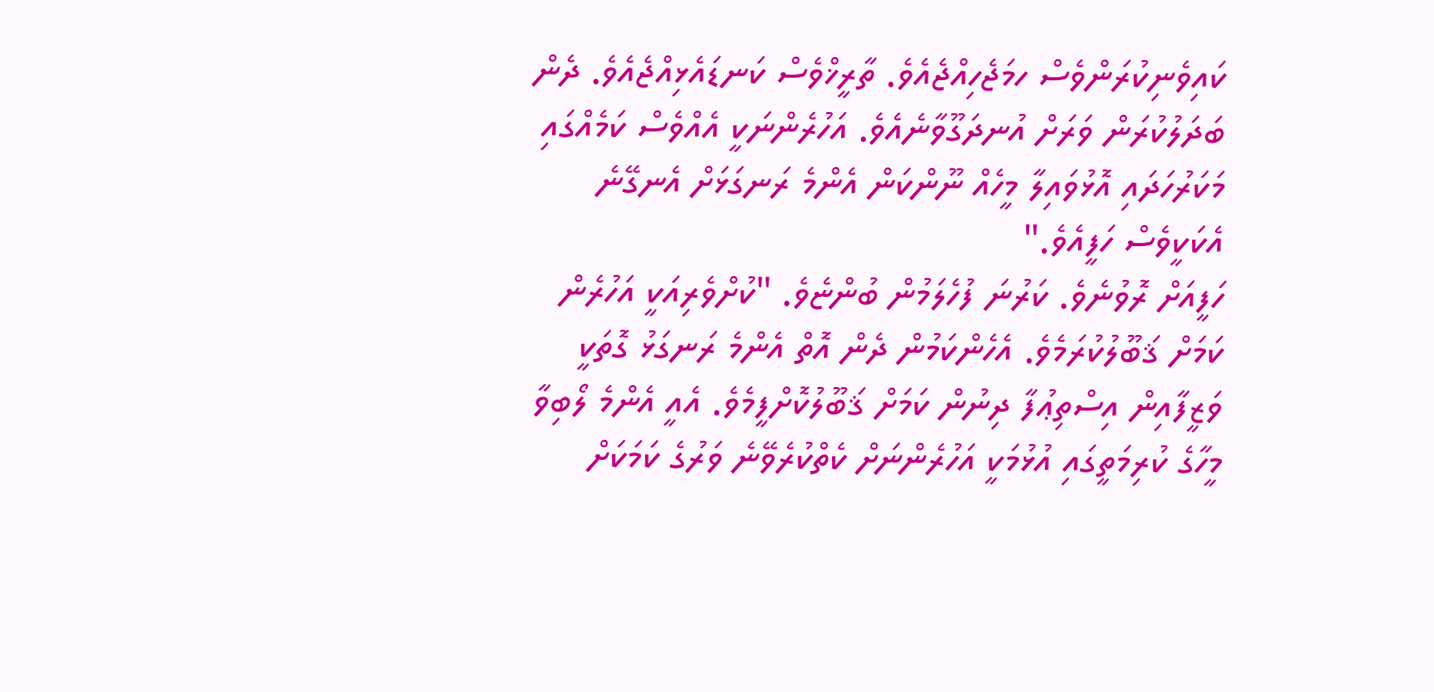ކައިވެނިކުރަންވެސް ހމަޖެހިއްޖެއެވެ. ތާރީޚްވެސް ކަނޑައެޅިއްޖެއެވެ. ދެން ބަދަލުކުރަން ވަރަށް އުނދަގޫވާނެއެވެ. އަހުރެންނަކީ އެއްވެސް ކަމެއްގައި މަކަރުހަދައި އޮޅުވައިލާ މީހެއް ނޫންކަން އެންމެ ރަނގަޅަށް އެނގޭނެ އެކަކީވެސް ހަފީއެވެ."
ހަފީއަށް ރޮވުނެވެ. ކަރުނަ ފުހެލަމުން ބުންޏެވެ. "ކުށްވެރިއަކީ އަހުރެން ކަމަށް ޤަބޫލުކުރަމެވެ. އެހެންކަމުން ދެން އޮތް އެންމެ ރަނގަޅު ގޮތަކީ ވަޒީފާއިން އިސްތިޢުފާ ދިނުން ކަމަށް ޤަބޫލުކޮށްފީމެވެ. އެއީ އެންމެ ލޯބިވާ މީހާގެ ކުރިމަތީގައި އުޅުމަކީ އަހުރެންނަށް ކެތްކުރެވޭނެ ވަރުގެ ކަމަކަށް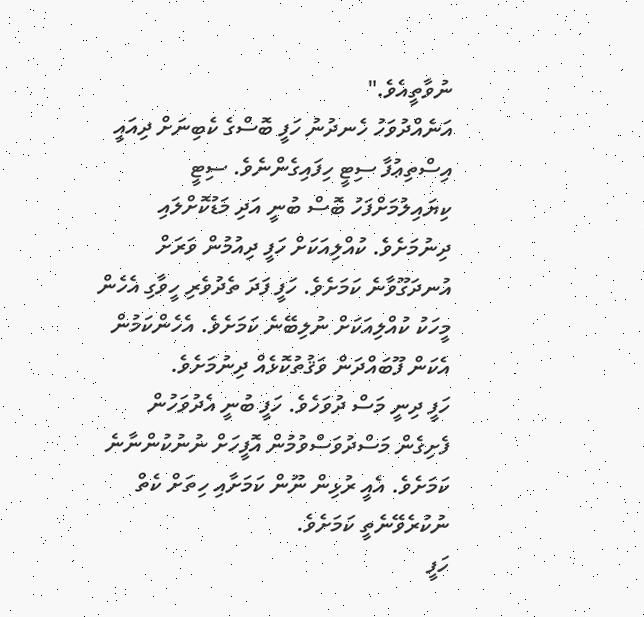ނުވާތީއެވެ."
އަނެއްދުވަހު ހެނދުނު ހަފީ ބޮސްގެ ކެބިނަށް ދިއައީ އިސްތިޢުފާ ސިޓީ ހިފައިގެންނެވެ. ސިޓީ ކިޔައިލުމަށްފަހު ބޮސް ބުނީ އަދި މަޑުކޮށްލައި ދިނުމަށެވެ. ކުއްލިއަކަށް ހަފީ ދިއުމުން ވަރަށް އުނދަގޫވާނެ ކަމަށެވެ. ހަފީ ފަދަ ތެދުވެރި ހީވާގި އެހެން މީހަކު ކުއްލިއަކަށް ނުލިބޭނެ ކަމަށެވެ. އެހެންކަމުން އެކަން ފޫބައްދަން ވަޤުތުކޮޅެއް ދިނުމަށެވެ.
ހަފީ ދިނީ މަސް ދުވަހެވެ. ހަފީ ބުނީ އެދުވަހުން ފެށިގެން މަސްދުވަސްވުމުން އޮފީހަށް ނުނުކުންނާނެ ކަމަށެވެ. އެއީ ރުޅިން ނޫން ކަމަށާއި ހިތަށް ކެތް ނުކުރެވޭނެތީ ކަމަށެވެ.
ހަފީ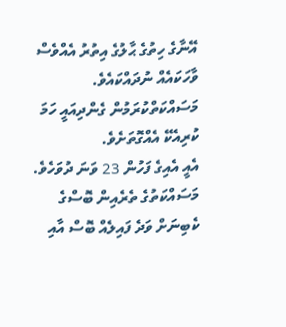އޭނާގެ ހިތުގެ ޙާލުގެ އިތުރު އެއްވެސް ވާހަކައެއް ނުދައްކައެވެ. މަސައްކަތްކުރަމުން ގެންދިއައީ ހަމަ ކުރިއެކޭ އެއްގޮތަށެވެ.
އެއީ އެއިގެ ފަހުން 23 ވަނަ ދުވަހެވެ. މަސައްކަތުގެ ތެރެއިން ބޮސްގެ ކެބިނަށް ވަދެ ފައިލެއް ބޮސް އާއި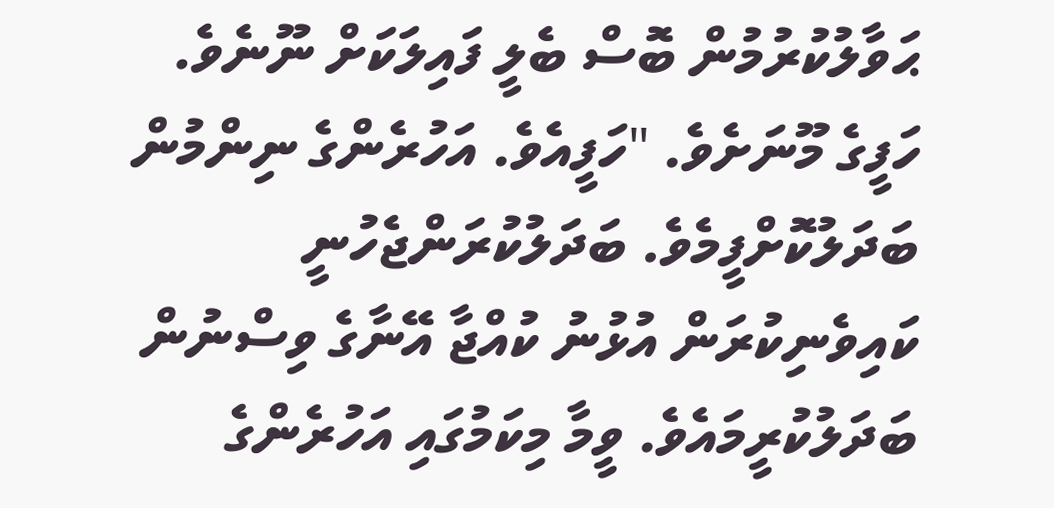ޙަވާލުކުރުމުން ބޮސް ބެލީ ފައިލަކަށް ނޫނެވެ. ހަފީގެ މޫނަށެވެ. "ހަފީއެވެ. އަހުރެންގެ ނިންމުން ބަދަލުކޮށްފީމެވެ. ބަދަލުކުރަންޖެހުނީ ކައިވެނިކުރަން އުޅުނު ކުއްޖާ އޭނާގެ ވިސްނުން ބަދަލުކުރީމައެވެ. ވީމާ މިކަމުގައި އަހުރެންގެ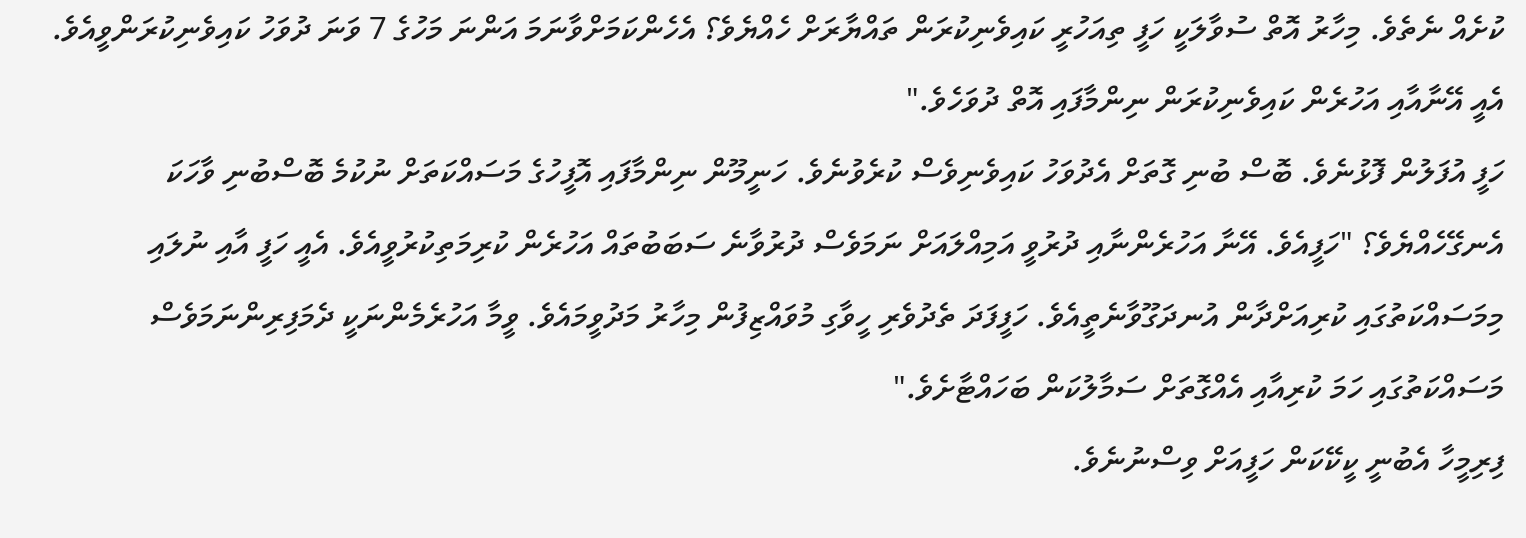ކުށެއް ނެތެވެ. މިހާރު އޮތް ސުވާލަކީ ހަފީ ތިއަހުރީ ކައިވެނިކުރަން ތައްޔާރަށް ހެއްޔެވެ؟ އެހެންކަމަށްވާނަމަ އަންނަ މަހުގެ 7 ވަނަ ދުވަހު ކައިވެނިކުރަންވީއެވެ. އެއީ އޭނާއާއި އަހުރެން ކައިވެނިކުރަން ނިންމާފައި އޮތް ދުވަހެވެ."
ހަފީ އުފަލުން ފޮޅުނެވެ. ބޮސް ބުނި ގޮތަށް އެދުވަހު ކައިވެނިވެސް ކުރެވުނެވެ. ހަނީމޫން ނިންމާފައި އޮފީހުގެ މަސައްކަތަށް ނުކުމެ ބޮސްބުނި ވާހަކަ އެނގޭހެއްޔެވެ؟ "ހަފީއެވެ. އޭނާ އަހުރެންނާއި ދުރުވީ އަމިއްލައަށް ނަމަވެސް ދުރުވާނެ ސަބަބުތައް އަހުރެން ކުރިމަތިކުރުވީއެވެ. އެއީ ހަފީ އާއި ނުލައި މިމަސައްކަތުގައި ކުރިއަށްދާން އުނދަގޫވާނެތީއެވެ. ހަފީފަދަ ތެދުވެރި ހީވާގި މުވައްޒިފުން މިހާރު މަދުވީމައެވެ. ވީމާ އަހުރެމެންނަކީ ދެމަފިރިންނަމަވެސް މަސައްކަތުގައި ހަމަ ކުރިއާއި އެއްގޮތަށް ސަމާލުކަން ބަހައްޓާށެވެ."
ފިރިމީހާ އެބުނީ ކީކޭކަން ހަފީއަށް ވިސްނުނެވެ.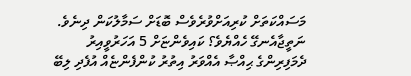މަސައްކަތަށް ކުރިއަށްވުރެވެސް ބޮޑަށް ސަމާލުކަން ދިނެވެ. ނަތީޖާއެނގޭ ހެއްޔެވެ؟ ކައިވެންޏަށް 5 އަހަރުވީއިރު ދެމަފިރިންގެ ޙިއްޞާ އެއްވަރު އިތުރު ކުންފެންޏެއް އުފެދި ލިބޭ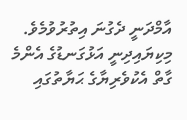އާމްދަނީ ދެގުނަ އިތުރުވުމެވެ.
މިކިޔައިދިނީ އަޅުގަނޑުގެ އެންމެ ގާތް އެކުވެރިޔާގެ ޙަޔާތުގައި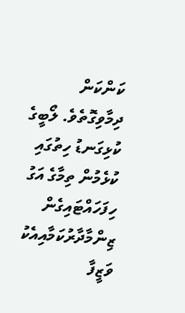ކަންކަން ދިމާވިގޮތެވެ. ލޯބީގެ ކުޅިގަނޑު ހިތުގައި ކުޅެމުން ތިމާގެ އަގު ހިފަހައްޓައިގެން ޒިންމާދާރުކަމާއިއެކު ވަޒީފާ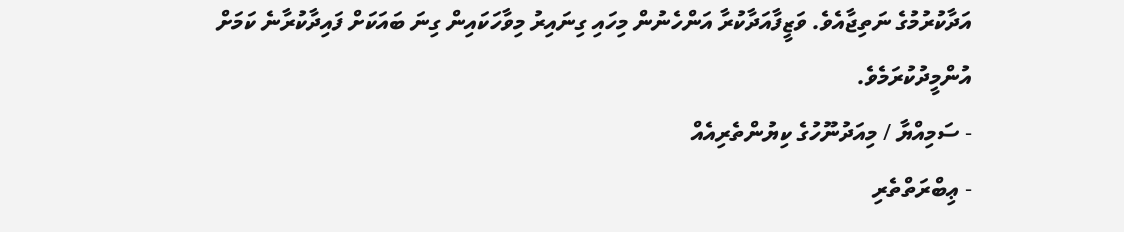އަދާކުރުމުގެ ނަތިޖާއެވެ. ވަޒީފާއަދާކުރާ އަންހެނުން މިހައި ގިނައިރު މިވާހަކައިން ގިނަ ބައަކަށް ފައިދާކުރާނެ ކަމަށް އުންމީދުކުރަމެވެ.
- ސަމިއްޔާ / މިއަދުނޫހުގެ ކިޔުންތެރިއެއް
- ޢިބްރަތްތެރި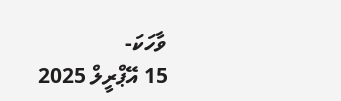ވާހަކަ-
15 އޭޕްރީލް 2025